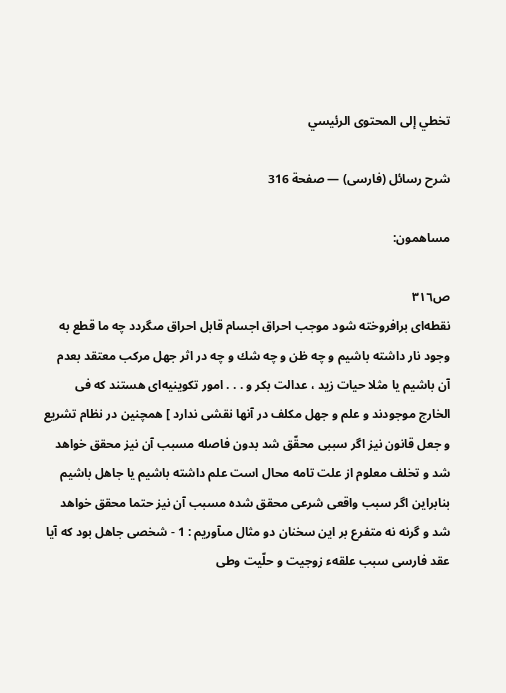تخطي إلى المحتوى الرئيسي

شرح رسائل (فارسى) — صفحة 316

مساهمون:

ص٣١٦
نقطه‌اى برافروخته شود موجب احراق اجسام قابل احراق مىگردد چه ما قطع به وجود نار داشته باشيم و چه ظن و چه شك و چه در اثر جهل مركب معتقد بعدم آن باشيم يا مثلا حيات زيد ، عدالت بكر و . . . امور تكوينيه‌اى هستند كه فى الخارج موجودند و علم و جهل مكلف در آنها نقشى ندارد ] همچنين در نظام تشريع و جعل قانون نيز اگر سببى محقّق شد بدون فاصله مسبب آن نيز محقق خواهد شد و تخلف معلوم از علت تامه محال است علم داشته باشيم يا جاهل باشيم بنابراين اگر سبب واقعى شرعى محقق شده مسبب آن نيز حتما محقق خواهد شد و گرنه نه متفرع بر اين سخنان دو مثال مىآوريم : 1 - شخصى جاهل بود كه آيا عقد فارسى سبب علقهء زوجيت و حلّيت وطى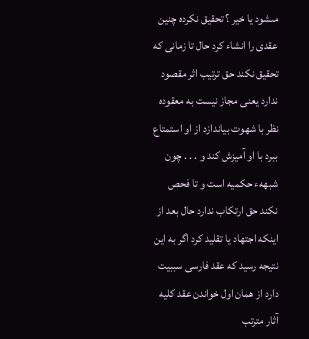مىشود يا خير ؟ تحقيق نكرده چنين عقدى را انشاء كرد حال تا زمانى كه تحقيق نكند حق ترتيب اثر مقصود ندارد يعنى مجاز نيست به معقوده نظر با شهوت بياندازد از او استمتاع ببرد با او آميزش كند و . . . چون شبههء حكميه است و تا فحص نكند حق ارتكاب ندارد حال بعد از اينكه اجتهاد يا تقليد كرد اگر به اين نتيجه رسيد كه عقد فارسى سببيت دارد از همان اول خواندن عقد كليه آثار مترتب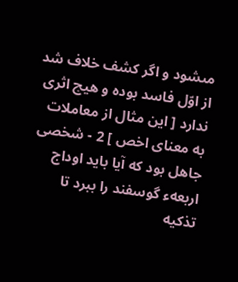مىشود و اگر كشف خلاف شد از اوّل فاسد بوده و هيچ اثرى ندارد [ اين مثال از معاملات به معناى اخص ] 2 - شخصى جاهل بود كه آيا بايد اوداج اربعهء گوسفند را ببرد تا تذكيه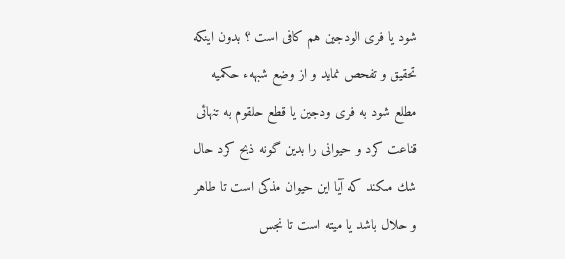شود يا فرى الودجين هم كافى است ؟ بدون اينكه تحقيق و تفحص نمايد و از وضع شبههء حكميه مطلع شود به فرى ودجين يا قطع حلقوم به تنهائى قناعت كرد و حيوانى را بدين گونه ذبح كرد حال شك مىكند كه آيا اين حيوان مذكى است تا طاهر و حلال باشد يا ميته است تا نجس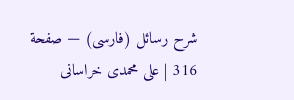شرح رسائل (فارسى) — صفحة 316 | على محمدى خراسانى